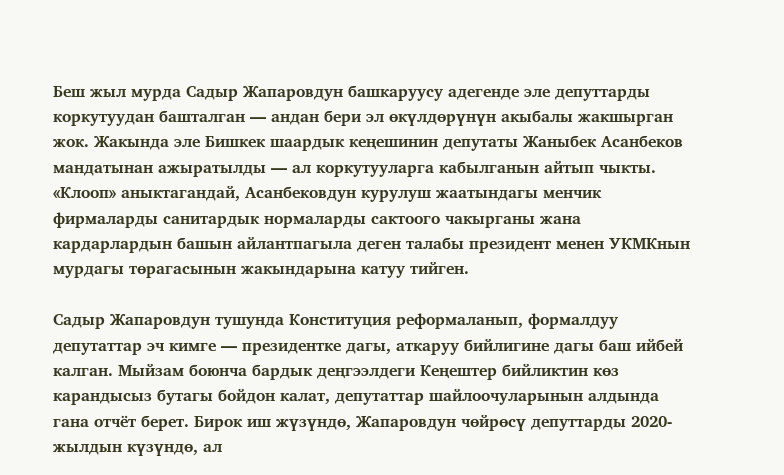Беш жыл мурда Садыр Жапаровдун башкаруусу адегенде эле депуттарды коркутуудан башталган — андан бери эл өкүлдөрүнүн акыбалы жакшырган жок. Жакында эле Бишкек шаардык кеңешинин депутаты Жаныбек Асанбеков мандатынан ажыратылды — ал коркутууларга кабылганын айтып чыкты. «Клооп» аныктагандай, Асанбековдун курулуш жаатындагы менчик фирмаларды санитардык нормаларды сактоого чакырганы жана кардарлардын башын айлантпагыла деген талабы президент менен УКМКнын мурдагы төрагасынын жакындарына катуу тийген.

Садыр Жапаровдун тушунда Конституция реформаланып, формалдуу депутаттар эч кимге — президентке дагы, аткаруу бийлигине дагы баш ийбей калган. Мыйзам боюнча бардык деңгээлдеги Кеңештер бийликтин көз карандысыз бутагы бойдон калат, депутаттар шайлоочуларынын алдында гана отчёт берет. Бирок иш жүзүндө, Жапаровдун чөйрөсү депуттарды 2020-жылдын күзүндө, ал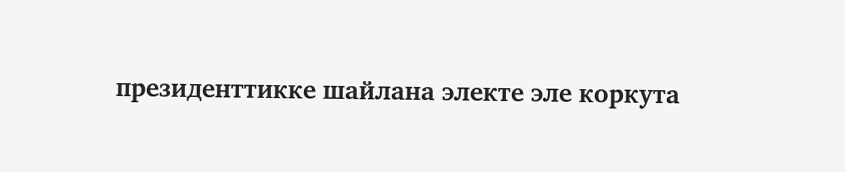президенттикке шайлана электе эле коркута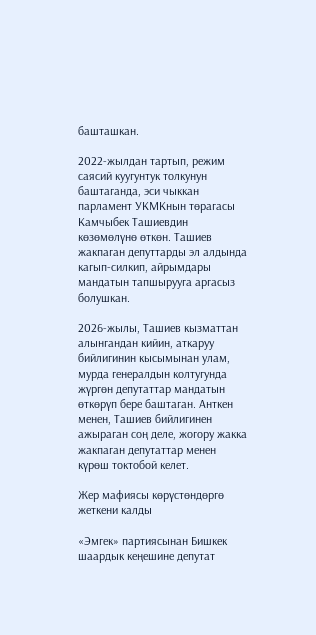башташкан.

2022-жылдан тартып, режим саясий куугунтук толкунун баштаганда, эси чыккан парламент УКМКнын төрагасы Камчыбек Ташиевдин көзөмөлүнө өткөн. Ташиев жакпаган депуттарды эл алдында кагып-силкип, айрымдары мандатын тапшырууга аргасыз болушкан.

2026-жылы, Ташиев кызматтан алынгандан кийин, аткаруу бийлигинин кысымынан улам, мурда генералдын колтугунда жүргөн депутаттар мандатын өткөрүп бере баштаган. Анткен менен, Ташиев бийлигинен ажыраган соң деле, жогору жакка жакпаган депутаттар менен күрөш токтобой келет.

Жер мафиясы көрүстөндөргө жеткени калды

«Эмгек» партиясынан Бишкек шаардык кеңешине депутат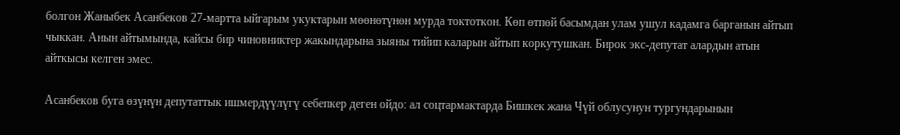болгон Жаныбек Асанбеков 27-мартта ыйгарым укуктарын мөөнөтүнөн мурда токтоткон. Көп өтпөй басымдан улам ушул кадамга барганын айтып чыккан. Анын айтымында, кайсы бир чиновниктер жакындарына зыяны тийип каларын айтып коркутушкан. Бирок экс-депутат алардын атын айткысы келген эмес.

Асанбеков буга өзүнүн депутаттык ишмердүүлүгү себепкер деген ойдо: ал соцтармактарда Бишкек жана Чүй облусунун тургундарынын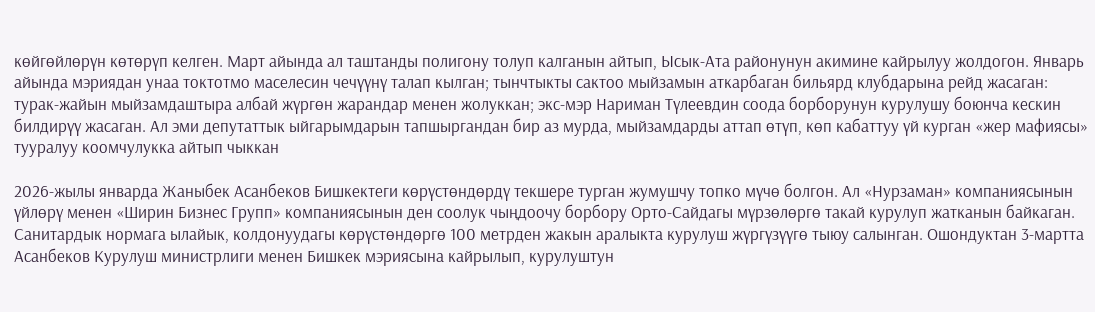көйгөйлөрүн көтөрүп келген. Март айында ал таштанды полигону толуп калганын айтып, Ысык-Ата районунун акимине кайрылуу жолдогон. Январь айында мэриядан унаа токтотмо маселесин чечүүнү талап кылган; тынчтыкты сактоо мыйзамын аткарбаган бильярд клубдарына рейд жасаган: турак-жайын мыйзамдаштыра албай жүргөн жарандар менен жолуккан; экс-мэр Нариман Түлеевдин соода борборунун курулушу боюнча кескин билдирүү жасаган. Ал эми депутаттык ыйгарымдарын тапшыргандан бир аз мурда, мыйзамдарды аттап өтүп, көп кабаттуу үй курган «жер мафиясы» тууралуу коомчулукка айтып чыккан

2026-жылы январда Жаныбек Асанбеков Бишкектеги көрүстөндөрдү текшере турган жумушчу топко мүчө болгон. Ал «Нурзаман» компаниясынын үйлөрү менен «Ширин Бизнес Групп» компаниясынын ден соолук чыңдоочу борбору Орто-Сайдагы мүрзөлөргө такай курулуп жатканын байкаган. Санитардык нормага ылайык, колдонуудагы көрүстөндөргө 100 метрден жакын аралыкта курулуш жүргүзүүгө тыюу салынган. Ошондуктан 3-мартта Асанбеков Курулуш министрлиги менен Бишкек мэриясына кайрылып, курулуштун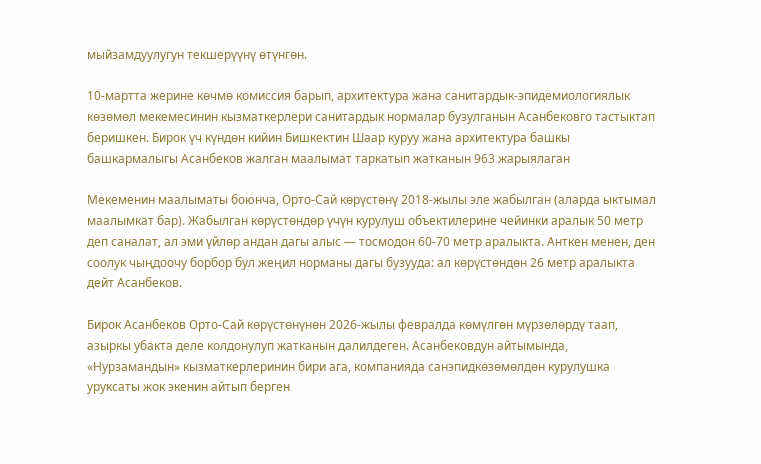мыйзамдуулугун текшерүүнү өтүнгөн.

10-мартта жерине көчмө комиссия барып, архитектура жана санитардык-эпидемиологиялык көзөмөл мекемесинин кызматкерлери санитардык нормалар бузулганын Асанбековго тастыктап беришкен. Бирок үч күндөн кийин Бишкектин Шаар куруу жана архитектура башкы башкармалыгы Асанбеков жалган маалымат таркатып жатканын 963 жарыялаган

Мекеменин маалыматы боюнча, Орто-Сай көрүстөнү 2018-жылы эле жабылган (аларда ыктымал маалымкат бар). Жабылган көрүстөндөр үчүн курулуш объектилерине чейинки аралык 50 метр деп саналат, ал эми үйлөр андан дагы алыс — тосмодон 60-70 метр аралыкта. Анткен менен, ден соолук чыңдоочу борбор бул жеңил норманы дагы бузууда: ал көрүстөндөн 26 метр аралыкта дейт Асанбеков.

Бирок Асанбеков Орто-Сай көрүстөнүнөн 2026-жылы февралда көмүлгөн мүрзөлөрдү таап, азыркы убакта деле колдонулуп жатканын далилдеген. Асанбековдун айтымында, «Нурзамандын» кызматкерлеринин бири ага, компанияда санэпидкөзөмөлдөн курулушка уруксаты жок экенин айтып берген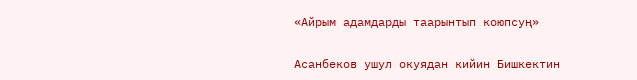«Айрым адамдарды таарынтып коюпсуң»

Асанбеков ушул окуядан кийин Бишкектин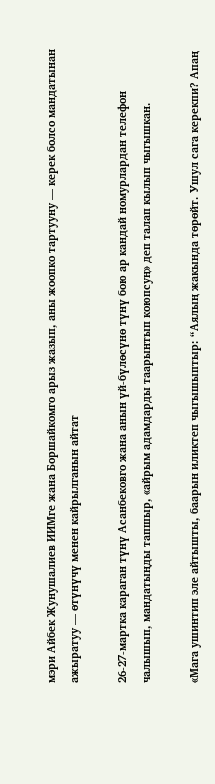мэри Айбек Жунушалиев ИИМге жана Боршайкомго арыз жазып, аны жоопко тартууну — керек болсо мандатынан ажыратуу — өтүнүчү менен кайрылганын айтат

26-27-мартка караган түнү Асанбековго жана анын үй-бүлөсүнө түнү бою ар кандай номурлардан телефон чалышып, мандатыңды тапшыр, «айрым адамдарды таарынтып коюпсуң» деп талап кылып чыгышкан.

«Мага ушинтип эле айтышты, баарын иликтеп чыгышыптыр: “Аялың жакында төрөйт. Ушул сага керекпи? Апаң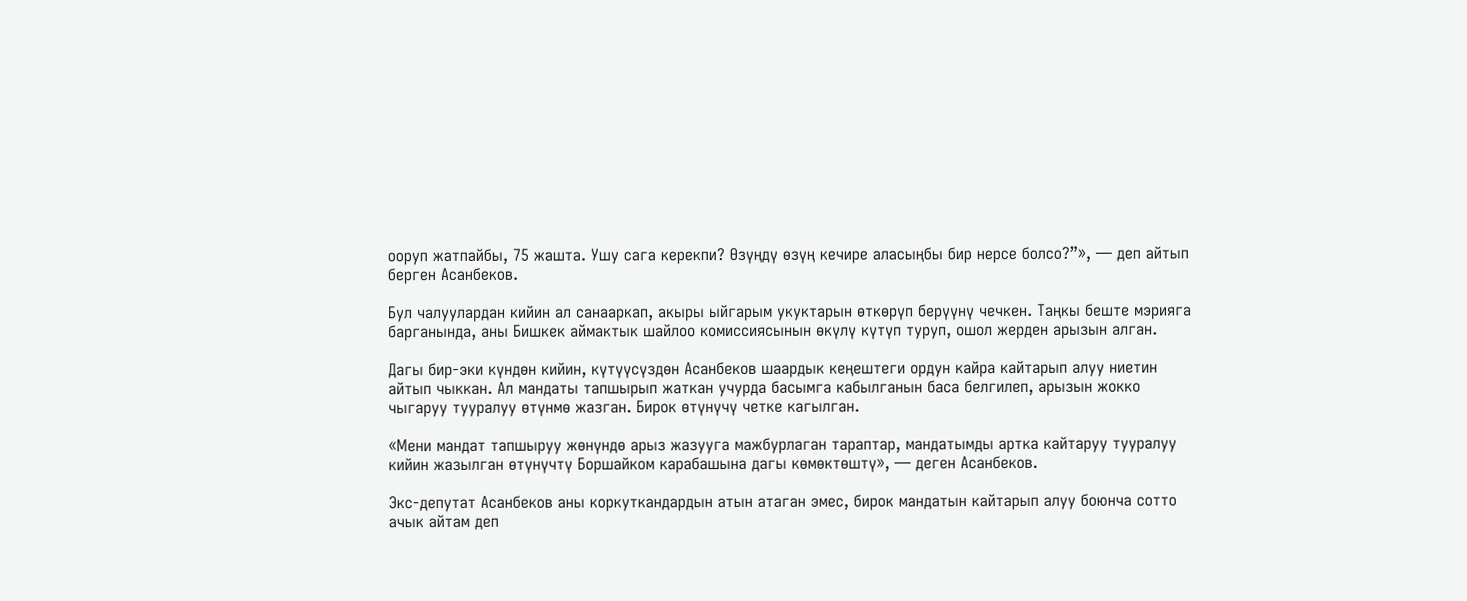ооруп жатпайбы, 75 жашта. Ушу сага керекпи? Өзүңдү өзүң кечире аласыңбы бир нерсе болсо?”», — деп айтып берген Асанбеков.

Бул чалуулардан кийин ал санааркап, акыры ыйгарым укуктарын өткөрүп берүүнү чечкен. Таңкы беште мэрияга барганында, аны Бишкек аймактык шайлоо комиссиясынын өкүлү күтүп туруп, ошол жерден арызын алган.

Дагы бир-эки күндөн кийин, күтүүсүздөн Асанбеков шаардык кеңештеги ордун кайра кайтарып алуу ниетин айтып чыккан. Ал мандаты тапшырып жаткан учурда басымга кабылганын баса белгилеп, арызын жокко чыгаруу тууралуу өтүнмө жазган. Бирок өтүнүчү четке кагылган.

«Мени мандат тапшыруу жөнүндө арыз жазууга мажбурлаган тараптар, мандатымды артка кайтаруу тууралуу кийин жазылган өтүнүчтү Боршайком карабашына дагы көмөктөштү», — деген Асанбеков.

Экс-депутат Асанбеков аны коркуткандардын атын атаган эмес, бирок мандатын кайтарып алуу боюнча сотто ачык айтам деп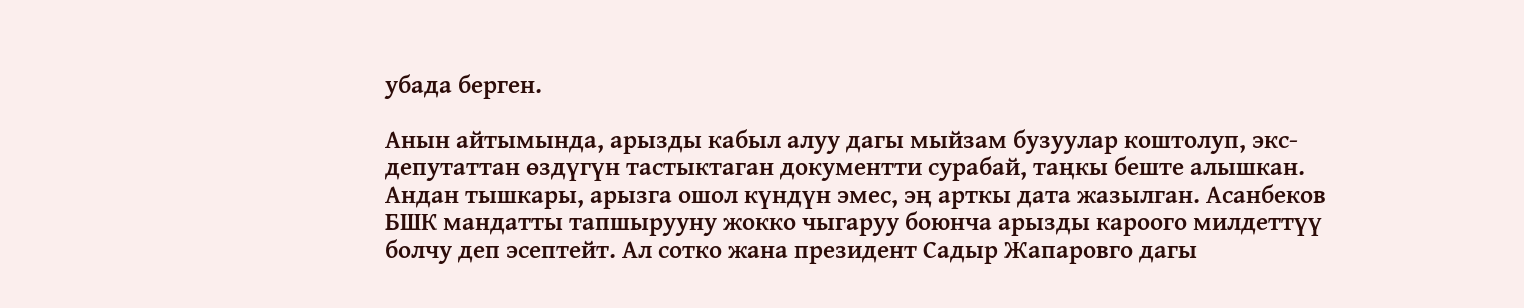убада берген.

Анын айтымында, арызды кабыл алуу дагы мыйзам бузуулар коштолуп, экс-депутаттан өздүгүн тастыктаган документти сурабай, таңкы беште алышкан. Андан тышкары, арызга ошол күндүн эмес, эң арткы дата жазылган. Асанбеков БШК мандатты тапшырууну жокко чыгаруу боюнча арызды кароого милдеттүү болчу деп эсептейт. Ал сотко жана президент Садыр Жапаровго дагы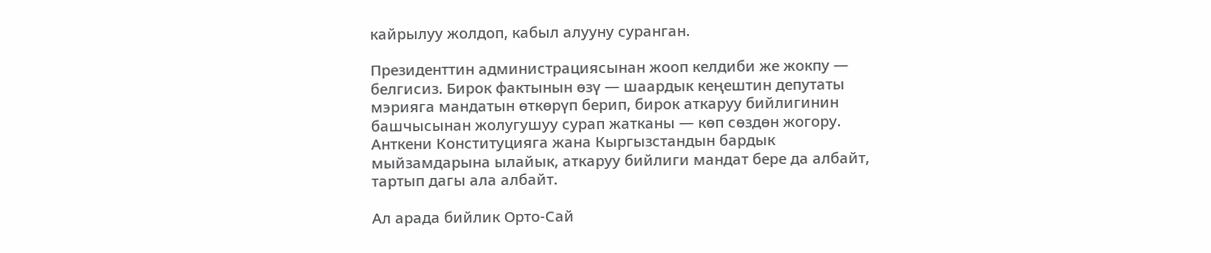кайрылуу жолдоп, кабыл алууну суранган.

Президенттин администрациясынан жооп келдиби же жокпу — белгисиз. Бирок фактынын өзү — шаардык кеңештин депутаты мэрияга мандатын өткөрүп берип, бирок аткаруу бийлигинин башчысынан жолугушуу сурап жатканы — көп сөздөн жогору. Анткени Конституцияга жана Кыргызстандын бардык мыйзамдарына ылайык, аткаруу бийлиги мандат бере да албайт, тартып дагы ала албайт.

Ал арада бийлик Орто-Сай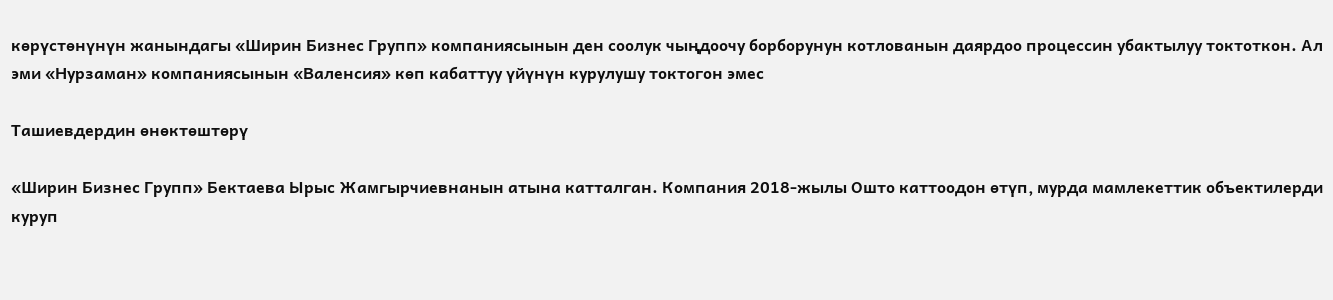көрүстөнүнүн жанындагы «Ширин Бизнес Групп» компаниясынын ден соолук чыңдоочу борборунун котлованын даярдоо процессин убактылуу токтоткон. Ал эми «Нурзаман» компаниясынын «Валенсия» көп кабаттуу үйүнүн курулушу токтогон эмес

Ташиевдердин өнөктөштөрү

«Ширин Бизнес Групп» Бектаева Ырыс Жамгырчиевнанын атына катталган. Компания 2018-жылы Ошто каттоодон өтүп, мурда мамлекеттик объектилерди куруп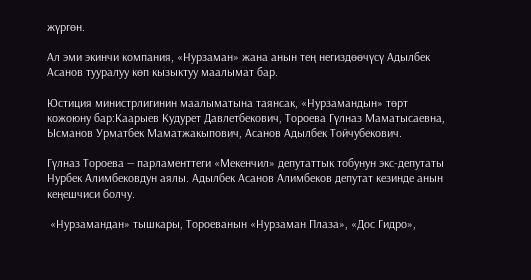жүргөн.

Ал эми экинчи компания, «Нурзаман» жана анын тең негиздөөчүсү Адылбек Асанов тууралуу көп кызыктуу маалымат бар.

Юстиция министрлигинин маалыматына таянсак, «Нурзамандын» төрт кожоюну бар:Каарыев Кудурет Давлетбекович, Тороева Гүлназ Маматысаевна, Ысманов Урматбек Маматжакыпович, Асанов Адылбек Тойчубекович.

Гүлназ Тороева — парламенттеги «Мекенчил» депутаттык тобунун экс-депутаты Нурбек Алимбековдун аялы. Адылбек Асанов Алимбеков депутат кезинде анын кеңешчиси болчу.

 «Нурзамандан» тышкары, Тороеванын «Нурзаман Плаза», «Дос Гидро»,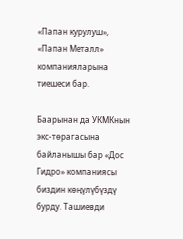«Папан курулуш», «Папан Металл» компанияларына тиешеси бар.

Баарынан да УКМКнын экс-төрагасына байланышы бар «Дос Гидро» компаниясы биздин көңүлүбүздү бурду. Ташиевди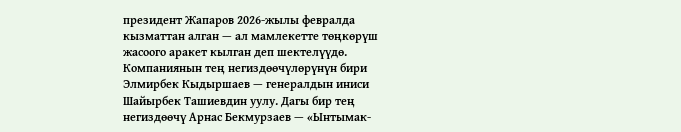президент Жапаров 2026-жылы февралда кызматтан алган — ал мамлекетте төңкөрүш жасоого аракет кылган деп шектелүүдө. Компаниянын тең негиздөөчүлөрүнүн бири Элмирбек Кыдыршаев — генералдын иниси Шайырбек Ташиевдин уулу. Дагы бир тең негиздөөчү Арнас Бекмурзаев — «Ынтымак-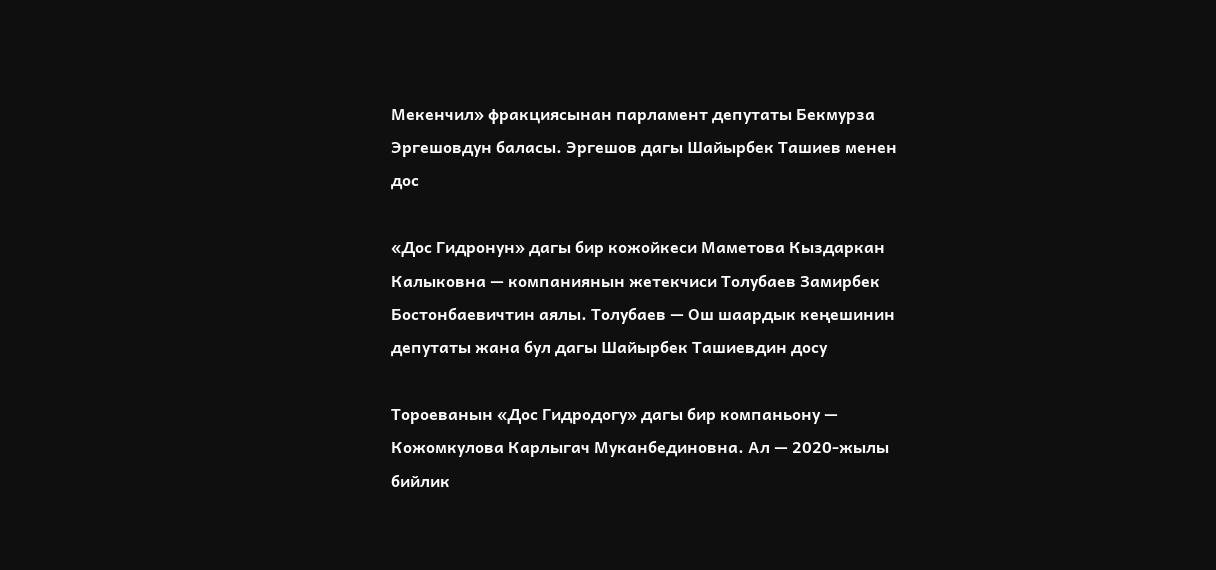Мекенчил» фракциясынан парламент депутаты Бекмурза Эргешовдун баласы. Эргешов дагы Шайырбек Ташиев менен дос

«Дос Гидронун» дагы бир кожойкеси Маметова Кыздаркан Калыковна — компаниянын жетекчиси Толубаев Замирбек Бостонбаевичтин аялы. Толубаев — Ош шаардык кеңешинин депутаты жана бул дагы Шайырбек Ташиевдин досу

Тороеванын «Дос Гидродогу» дагы бир компаньону — Кожомкулова Карлыгач Муканбединовна. Ал — 2020-жылы бийлик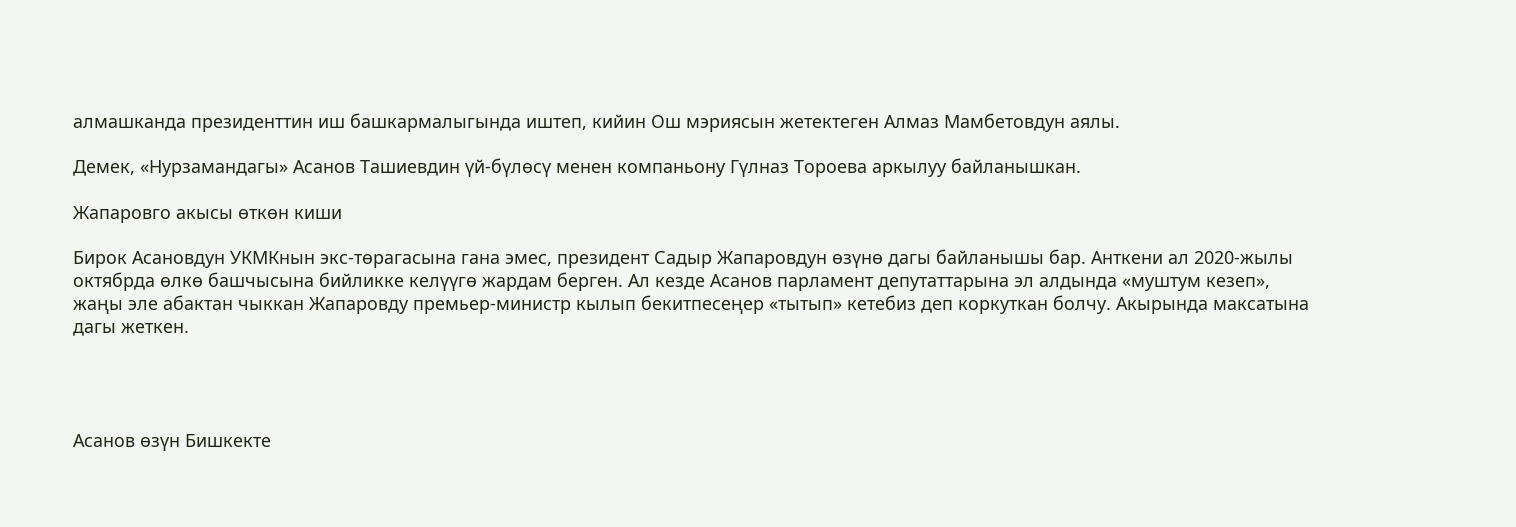алмашканда президенттин иш башкармалыгында иштеп, кийин Ош мэриясын жетектеген Алмаз Мамбетовдун аялы.

Демек, «Нурзамандагы» Асанов Ташиевдин үй-бүлөсү менен компаньону Гүлназ Тороева аркылуу байланышкан.

Жапаровго акысы өткөн киши

Бирок Асановдун УКМКнын экс-төрагасына гана эмес, президент Садыр Жапаровдун өзүнө дагы байланышы бар. Анткени ал 2020-жылы октябрда өлкө башчысына бийликке келүүгө жардам берген. Ал кезде Асанов парламент депутаттарына эл алдында «муштум кезеп», жаңы эле абактан чыккан Жапаровду премьер-министр кылып бекитпесеңер «тытып» кетебиз деп коркуткан болчу. Акырында максатына дагы жеткен.




Асанов өзүн Бишкекте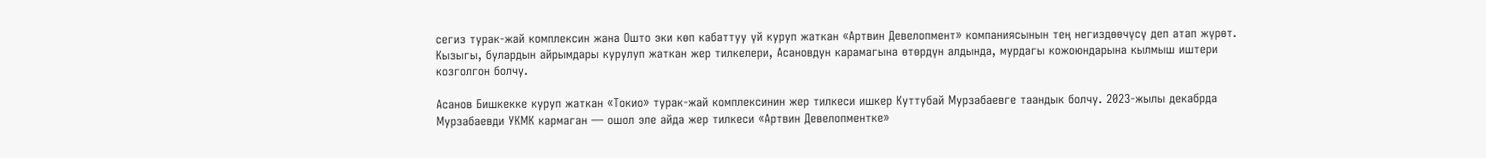сегиз турак-жай комплексин жана Ошто эки көп кабаттуу үй куруп жаткан «Артвин Девелопмент» компаниясынын тең негиздөөчүсү деп атап жүрөт. Кызыгы, булардын айрымдары курулуп жаткан жер тилкелери, Асановдун карамагына өтөрдүн алдында, мурдагы кожоюндарына кылмыш иштери козголгон болчу.

Асанов Бишкекке куруп жаткан «Токио» турак-жай комплексинин жер тилкеси ишкер Куттубай Мурзабаевге таандык болчу. 2023-жылы декабрда Мурзабаевди УКМК кармаган — ошол эле айда жер тилкеси «Артвин Девелопментке»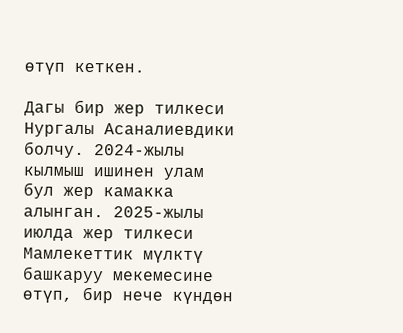өтүп кеткен.

Дагы бир жер тилкеси Нургалы Асаналиевдики болчу. 2024-жылы кылмыш ишинен улам бул жер камакка алынган. 2025-жылы июлда жер тилкеси Мамлекеттик мүлктү башкаруу мекемесине өтүп, бир нече күндөн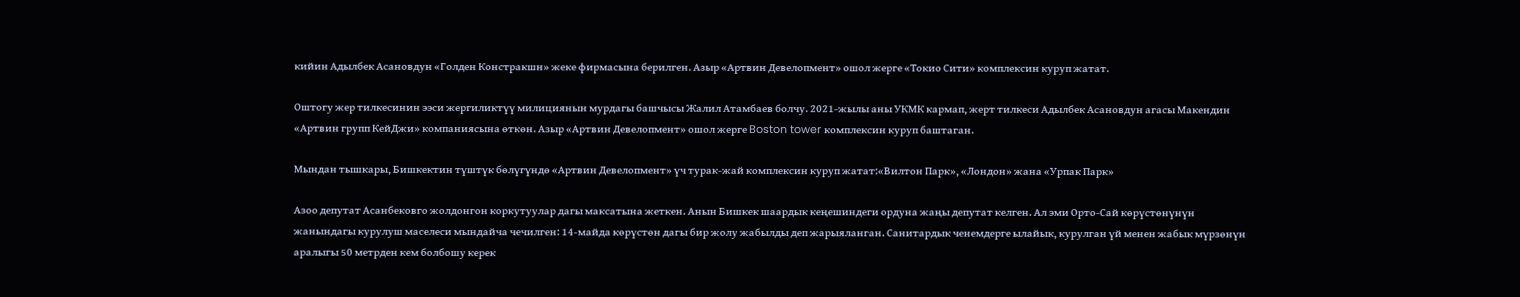кийин Адылбек Асановдун «Голден Констракшн» жеке фирмасына берилген. Азыр «Артвин Девелопмент» ошол жерге «Токио Сити» комплексин куруп жатат.

Оштогу жер тилкесинин ээси жергиликтүү милициянын мурдагы башчысы Жалил Атамбаев болчу. 2021-жылы аны УКМК кармап, жерт тилкеси Адылбек Асановдун агасы Макендин «Артвин групп КейДжи» компаниясына өткөн. Азыр «Артвин Девелопмент» ошол жерге Boston tower комплексин куруп баштаган.

Мындан тышкары, Бишкектин түштүк бөлүгүндө «Артвин Девелопмент» үч турак-жай комплексин куруп жатат:«Вилтон Парк», «Лондон» жана «Урпак Парк»

Азоо депутат Асанбековго жолдонгон коркутуулар дагы максатына жеткен. Анын Бишкек шаардык кеңешиндеги ордуна жаңы депутат келген. Ал эми Орто-Сай көрүстөнүнүн жанындагы курулуш маселеси мындайча чечилген: 14-майда көрүстөн дагы бир жолу жабылды деп жарыяланган. Санитардык ченемдерге ылайык, курулган үй менен жабык мүрзөнүн аралыгы 50 метрден кем болбошу керек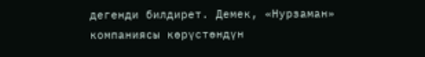дегенди билдирет. Демек, «Нурзаман» компаниясы көрүстөндүн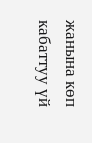жанына көп кабаттуу үй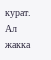курат. Ал жакка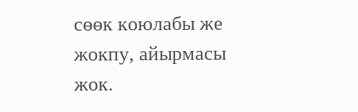сөөк коюлабы же жокпу, айырмасы жок.